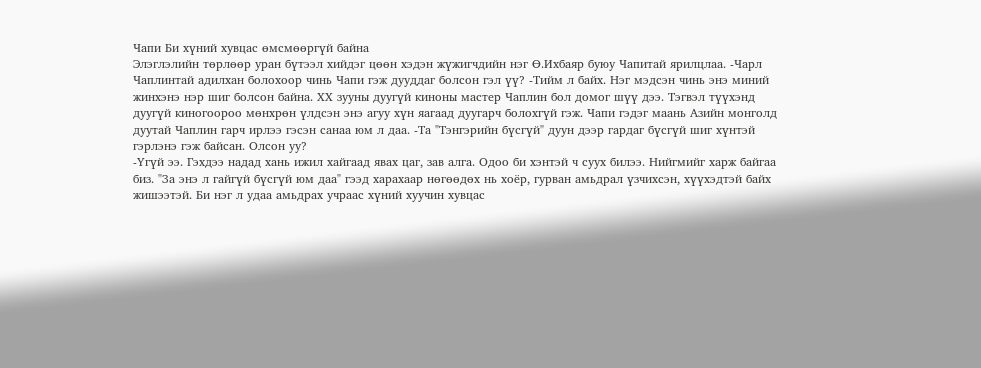Чапи Би хүний хувцас өмсмөөргүй байна
Элэглэлийн төрлөөр уран бүтээл хийдэг цөөн хэдэн жүжигчдийн нэг Ө.Ихбаяр буюу Чапитай ярилцлаа. -Чарл Чаплинтай адилхан болохоор чинь Чапи гэж дууддаг болсон гэл үү? -Тийм л байх. Нэг мэдсэн чинь энэ миний жинхэнэ нэр шиг болсон байна. XХ зууны дуугүй киноны мастер Чаплин бол домог шүү дээ. Тэгвэл түүхэнд дуугүй киногоороо мөнхрөн үлдсэн энэ агуу хүн яагаад дуугарч болохгүй гэж. Чапи гэдэг маань Азийн монголд дуутай Чаплин гарч ирлээ гэсэн санаа юм л даа. -Та "Тэнгэрийн бүсгүй" дуун дээр гардаг бүсгүй шиг хүнтэй гэрлэнэ гэж байсан. Олсон уу?
-Үгүй ээ. Гэхдээ надад хань ижил хайгаад явах цаг, зав алга. Одоо би хэнтэй ч суух билээ. Нийгмийг харж байгаа биз. "За энэ л гайгүй бүсгүй юм даа" гээд харахаар нөгөөдөх нь хоёр, гурван амьдрал үзчихсэн, хүүхэдтэй байх жишээтэй. Би нэг л удаа амьдрах учраас хүний хуучин хувцас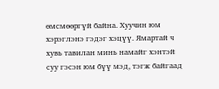өмсмөөргүй байна. Хуучин юм хэрэглэнэ гэдэг хэцүү. Ямартай ч хувь тавилан минь намайг хэнтэй суу гэсэн юм бүү мэд, тэгж байгаад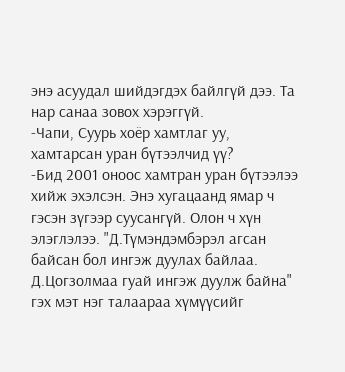энэ асуудал шийдэгдэх байлгүй дээ. Та нар санаа зовох хэрэггүй.
-Чапи, Суурь хоёр хамтлаг уу, хамтарсан уран бүтээлчид үү?
-Бид 2001 оноос хамтран уран бүтээлээ хийж эхэлсэн. Энэ хугацаанд ямар ч гэсэн зүгээр суусангүй. Олон ч хүн элэглэлээ. "Д.Түмэндэмбэрэл агсан байсан бол ингэж дуулах байлаа. Д.Цогзолмаа гуай ингэж дуулж байна" гэх мэт нэг талаараа хүмүүсийг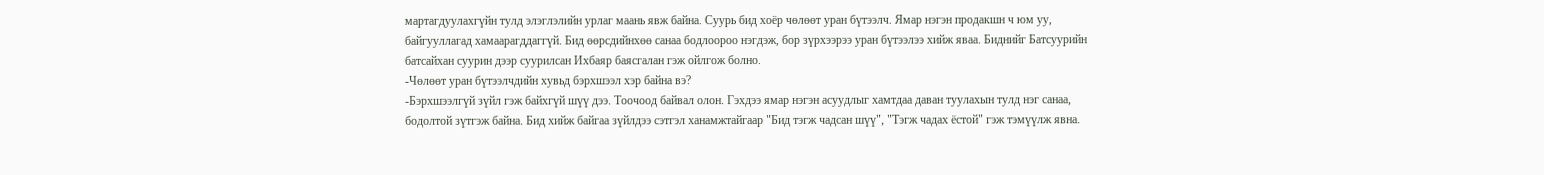мартагдуулахгүйн тулд элэглэлийн урлаг маань явж байна. Суурь бид хоёр чөлөөт уран бүтээлч. Ямар нэгэн продакшн ч юм уу, байгууллагад хамаарагддаггүй. Бид өөрсдийнхөө санаа бодлоороо нэгдэж, бор зүрхээрээ уран бүтээлээ хийж яваа. Биднийг Батсуурийн батсайхан суурин дээр суурилсан Ихбаяр баясгалан гэж ойлгож болно.
-Чөлөөт уран бүтээлчдийн хувьд бэрхшээл хэр байна вэ?
-Бэрхшээлгүй зүйл гэж байхгүй шүү дээ. Тоочоод байвал олон. Гэхдээ ямар нэгэн асуудлыг хамтдаа даван туулахын тулд нэг санаа, бодолтой зүтгэж байна. Бид хийж байгаа зүйлдээ сэтгэл ханамжтайгаар "Бид тэгж чадсан шүү", "Тэгж чадах ёстой" гэж тэмүүлж явна.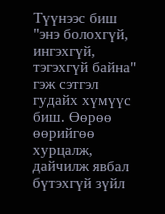Түүнээс биш "энэ болохгүй, ингэхгүй, тэгэхгүй байна" гэж сэтгэл гудайх хүмүүс биш. Өөрөө өөрийгөө хурцалж, дайчилж явбал бүтэхгүй зүйл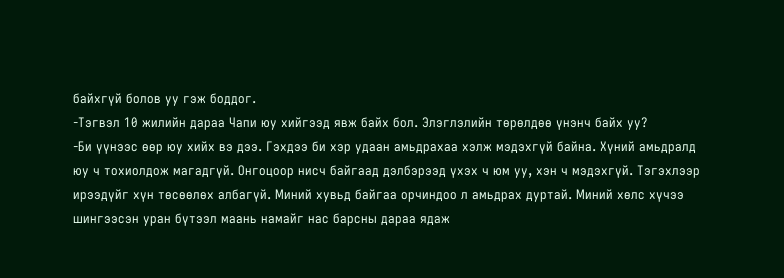байхгүй болов уу гэж боддог.
-Тэгвэл 10 жилийн дараа Чапи юу хийгээд явж байх бол. Элэглэлийн төрөлдөө үнэнч байх уу?
-Би үүнээс өөр юу хийх вэ дээ. Гэхдээ би хэр удаан амьдрахаа хэлж мэдэхгүй байна. Хүний амьдралд юу ч тохиолдож магадгүй. Онгоцоор нисч байгаад дэлбэрээд үхэх ч юм уу, хэн ч мэдэхгүй. Тэгэхлээр ирээдүйг хүн төсөөлөх албагүй. Миний хувьд байгаа орчиндоо л амьдрах дуртай. Миний хөлс хүчээ шингээсэн уран бүтээл маань намайг нас барсны дараа ядаж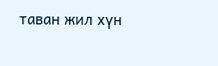таван жил хүн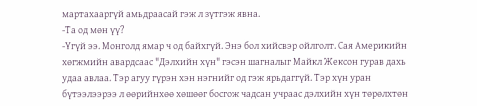мартахааргүй амьдраасай гэж л зүтгэж явна.
-Та од мөн үү?
-Үгүй ээ. Монголд ямар ч од байхгүй. Энэ бол хийсвэр ойлголт. Сая Америкийн хөгжмийн авардсаас "Дэлхийн хүн" гэсэн шагналыг Майкл Жексон гурав дахь удаа авлаа. Тэр агуу гүрэн хэн нэгнийг од гэж ярьдаггүй. Тэр хүн уран бүтээлээрээ л өөрийнхөө хөшөөг босгож чадсан учраас дэлхийн хүн төрөлхтөн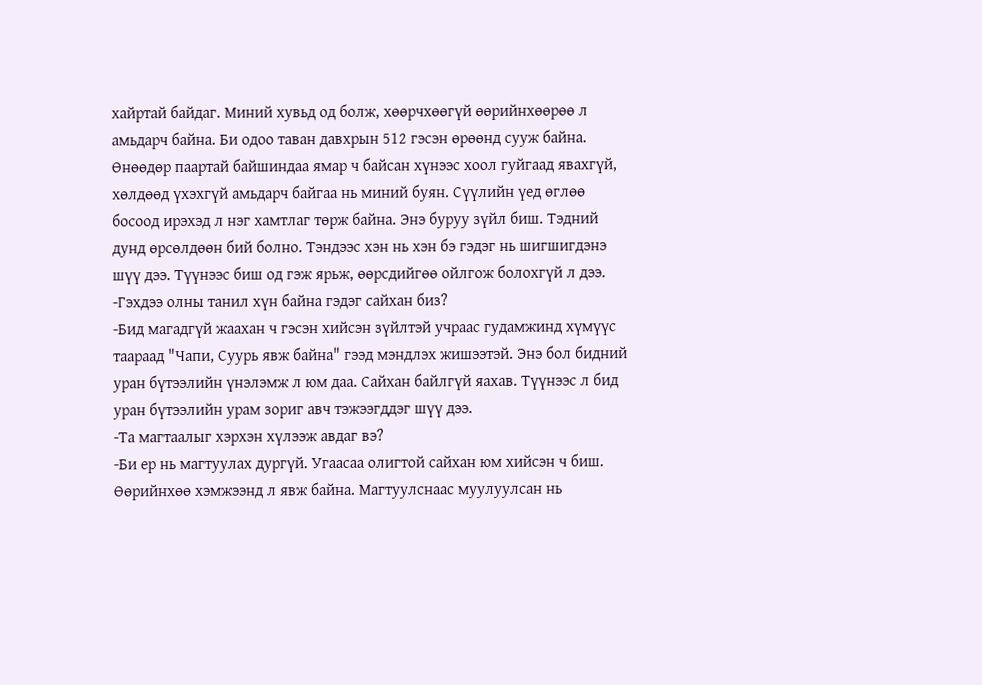хайртай байдаг. Миний хувьд од болж, хөөрчхөөгүй өөрийнхөөрөө л амьдарч байна. Би одоо таван давхрын 512 гэсэн өрөөнд сууж байна. Өнөөдөр паартай байшиндаа ямар ч байсан хүнээс хоол гуйгаад явахгүй, хөлдөөд үхэхгүй амьдарч байгаа нь миний буян. Сүүлийн үед өглөө босоод ирэхэд л нэг хамтлаг төрж байна. Энэ буруу зүйл биш. Тэдний дунд өрсөлдөөн бий болно. Тэндээс хэн нь хэн бэ гэдэг нь шигшигдэнэ шүү дээ. Түүнээс биш од гэж ярьж, өөрсдийгөө ойлгож болохгүй л дээ.
-Гэхдээ олны танил хүн байна гэдэг сайхан биз?
-Бид магадгүй жаахан ч гэсэн хийсэн зүйлтэй учраас гудамжинд хүмүүс таараад "Чапи, Суурь явж байна" гээд мэндлэх жишээтэй. Энэ бол бидний уран бүтээлийн үнэлэмж л юм даа. Сайхан байлгүй яахав. Түүнээс л бид уран бүтээлийн урам зориг авч тэжээгддэг шүү дээ.
-Та магтаалыг хэрхэн хүлээж авдаг вэ?
-Би ер нь магтуулах дургүй. Угаасаа олигтой сайхан юм хийсэн ч биш. Өөрийнхөө хэмжээнд л явж байна. Магтуулснаас муулуулсан нь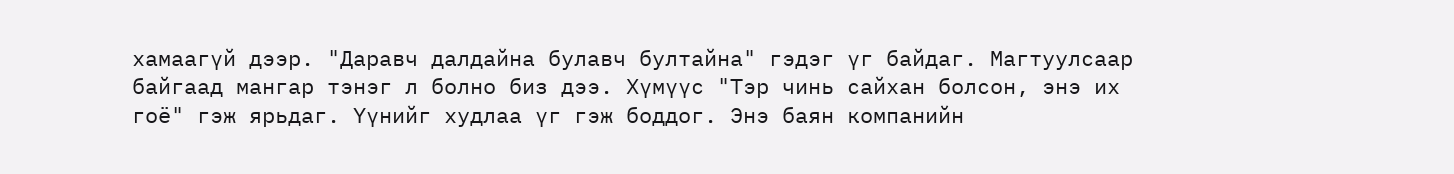хамаагүй дээр. "Даравч далдайна булавч бултайна" гэдэг үг байдаг. Магтуулсаар байгаад мангар тэнэг л болно биз дээ. Хүмүүс "Тэр чинь сайхан болсон, энэ их гоё" гэж ярьдаг. Үүнийг худлаа үг гэж боддог. Энэ баян компанийн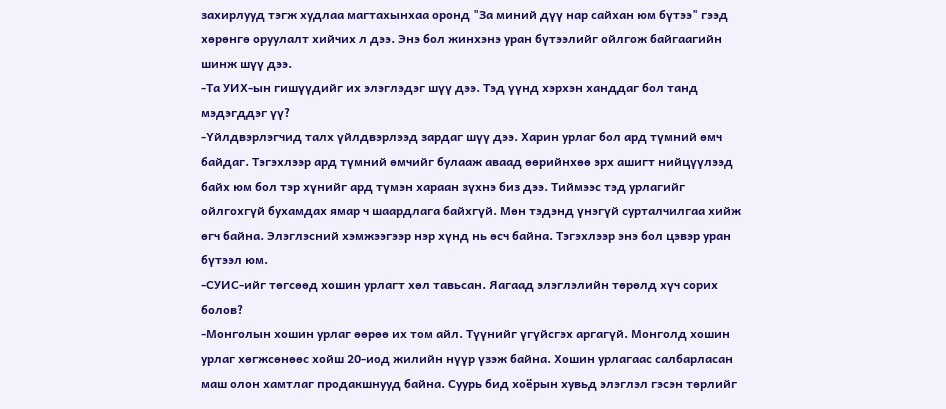захирлууд тэгж худлаа магтахынхаа оронд "За миний дүү нар сайхан юм бүтээ" гээд хөрөнгө оруулалт хийчих л дээ. Энэ бол жинхэнэ уран бүтээлийг ойлгож байгаагийн шинж шүү дээ.
-Та УИХ-ын гишүүдийг их элэглэдэг шүү дээ. Тэд үүнд хэрхэн ханддаг бол танд мэдэгддэг үү?
-Үйлдвэрлэгчид талх үйлдвэрлээд зардаг шүү дээ. Харин урлаг бол ард түмний өмч байдаг. Тэгэхлээр ард түмний өмчийг булааж аваад өөрийнхөө эрх ашигт нийцүүлээд байх юм бол тэр хүнийг ард түмэн хараан зүхнэ биз дээ. Тиймээс тэд урлагийг ойлгохгүй бухамдах ямар ч шаардлага байхгүй. Мөн тэдэнд үнэгүй сурталчилгаа хийж өгч байна. Элэглэсний хэмжээгээр нэр хүнд нь өсч байна. Тэгэхлээр энэ бол цэвэр уран бүтээл юм.
-СУИС-ийг төгсөөд хошин урлагт хөл тавьсан. Яагаад элэглэлийн төрөлд хүч сорих болов?
-Монголын хошин урлаг өөрөө их том айл. Түүнийг үгүйсгэх аргагүй. Монголд хошин урлаг хөгжсөнөөс хойш 20-иод жилийн нүүр үзэж байна. Хошин урлагаас салбарласан маш олон хамтлаг продакшнууд байна. Суурь бид хоёрын хувьд элэглэл гэсэн төрлийг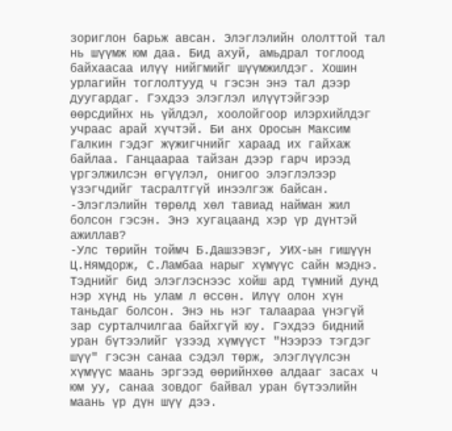зориглон барьж авсан. Элэглэлийн ололттой тал нь шүүмж юм даа. Бид ахуй, амьдрал тоглоод байхаасаа илүү нийгмийг шүүмжилдэг. Хошин урлагийн тоглолтууд ч гэсэн энэ тал дээр дуугардаг. Гэхдээ элэглэл илүүтэйгээр өөрсдийнх нь үйлдэл, хоолойгоор илэрхийлдэг учраас арай хүчтэй. Би анх Оросын Максим Галкин гэдэг жүжигчнийг хараад их гайхаж байлаа. Ганцаараа тайзан дээр гарч ирээд үргэлжилсэн өгүүлэл, онигоо элэглэлээр үзэгчдийг тасралтгүй инээлгэж байсан.
-Элэглэлийн төрөлд хөл тавиад найман жил болсон гэсэн. Энэ хугацаанд хэр үр дүнтэй ажиллав?
-Улс төрийн тоймч Б.Дашзэвэг, УИХ-ын гишүүн Ц.Нямдорж, С.Ламбаа нарыг хүмүүс сайн мэднэ. Тэднийг бид элэглэснээс хойш ард түмний дунд нэр хүнд нь улам л өссөн. Илүү олон хүн таньдаг болсон. Энэ нь нэг талаараа үнэгүй зар сурталчилгаа байхгүй юу. Гэхдээ бидний уран бүтээлийг үзээд хүмүүст "Нээрээ тэгдэг шүү" гэсэн санаа сэдэл төрж, элэглүүлсэн хүмүүс маань эргээд өөрийнхөө алдааг засах ч юм уу, санаа зовдог байвал уран бүтээлийн маань үр дүн шүү дээ.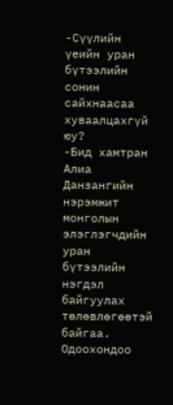-Сүүлийн үеийн уран бүтээлийн сонин сайхнаасаа хуваалцахгүй юу?
-Бид хамтран Алиа Данзангийн нэрэмжит монголын элэглэгчдийн уран бүтээлийн нэгдэл байгуулах төлөвлөгөөтэй байгаа. Одоохондоо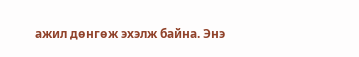ажил дөнгөж эхэлж байна. Энэ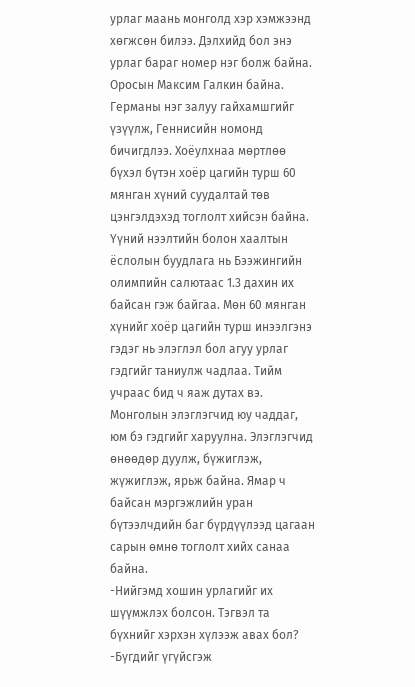урлаг маань монголд хэр хэмжээнд хөгжсөн билээ. Дэлхийд бол энэ урлаг бараг номер нэг болж байна. Оросын Максим Галкин байна. Германы нэг залуу гайхамшгийг үзүүлж, Геннисийн номонд бичигдлээ. Хоёулхнаа мөртлөө бүхэл бүтэн хоёр цагийн турш 60 мянган хүний суудалтай төв цэнгэлдэхэд тоглолт хийсэн байна. Үүний нээлтийн болон хаалтын ёслолын буудлага нь Бээжингийн олимпийн салютаас 1.3 дахин их байсан гэж байгаа. Мөн 60 мянган хүнийг хоёр цагийн турш инээлгэнэ гэдэг нь элэглэл бол агуу урлаг гэдгийг таниулж чадлаа. Тийм учраас бид ч яаж дутах вэ. Монголын элэглэгчид юу чаддаг, юм бэ гэдгийг харуулна. Элэглэгчид өнөөдөр дуулж, бүжиглэж, жүжиглэж, ярьж байна. Ямар ч байсан мэргэжлийн уран бүтээлчдийн баг бүрдүүлээд цагаан сарын өмнө тоглолт хийх санаа байна.
-Нийгэмд хошин урлагийг их шүүмжлэх болсон. Тэгвэл та бүхнийг хэрхэн хүлээж авах бол?
-Бүгдийг үгүйсгэж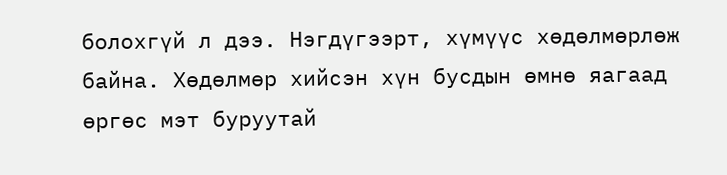болохгүй л дээ. Нэгдүгээрт, хүмүүс хөдөлмөрлөж байна. Хөдөлмөр хийсэн хүн бусдын өмнө яагаад өргөс мэт буруутай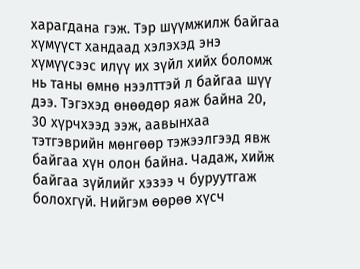харагдана гэж. Тэр шүүмжилж байгаа хүмүүст хандаад хэлэхэд энэ хүмүүсээс илүү их зүйл хийх боломж нь таны өмнө нээлттэй л байгаа шүү дээ. Тэгэхэд өнөөдөр яаж байна 20, 30 хүрчхээд ээж, аавынхаа тэтгэврийн мөнгөөр тэжээлгээд явж байгаа хүн олон байна. Чадаж, хийж байгаа зүйлийг хэзээ ч буруутгаж болохгүй. Нийгэм өөрөө хүсч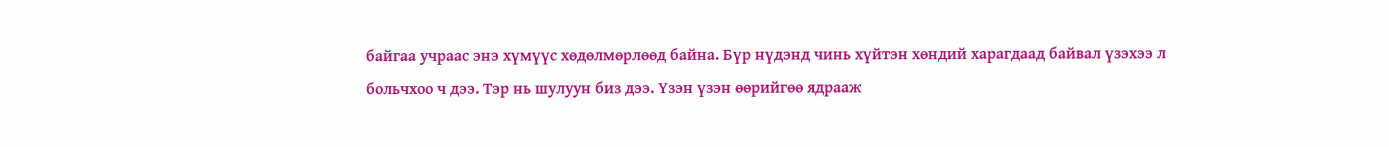байгаа учраас энэ хүмүүс хөдөлмөрлөөд байна. Бүр нүдэнд чинь хүйтэн хөндий харагдаад байвал үзэхээ л больчхоо ч дээ. Тэр нь шулуун биз дээ. Үзэн үзэн өөрийгөө ядрааж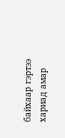байхаар гэртээ хариад амар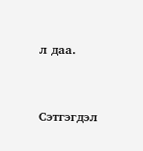л даа.



Сэтгэгдэл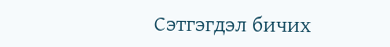Сэтгэгдэл бичих